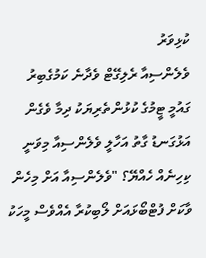ކުޅިވަރު
ވެލެންސިއާ ރެލިގޭޓް ވެދާނެ ކަމުގެބިރު
ގައުމީ ޓީމުގެ ކުޅުންތެރިޔަކު ދިމާ ވެގެން އަޅުގަނޑު ގާތު އަހާލީ ވެލެންސިއާ މިވަނީ ކިހިނެއް ހެއްޔޭ؟ "ވެލެންސިއާ އަށް މިހެން ވާކަށް ފުޓްބޯޅައަށް ލޯބިކުރާ އެއްވެސް މީހަކު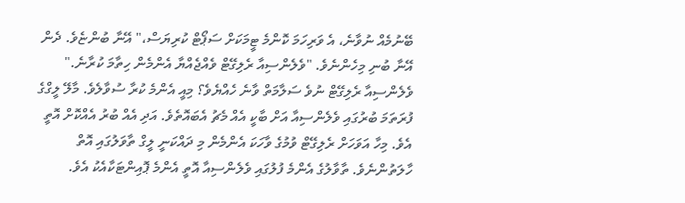ބޭނުމެއް ނުވާނެ، އެ ވަރިހަމަ ކޮންމެ ޓީމަކަށް ސަޕޯޓް ކުރިޔަސް،" އޭނާ ބުންޏެވެ. ދެން އޭނާ ބުނި މިހެންނެވެ. "ވެލެންސިއާ ރެލިގޭޓް ވެއްޖެއްޔާ އެންމެން ހިތާމަ ކުރާނެ."
ވެލެންސިއާ ރެލިގޭޓް ނުވެ ސަލާމަތް ވާނެ ހެއްޔެވެ؟ މިއީ އެންމެ ކުރާ ސުވާލެވެ. މާލޭ ލީގްގެ ފުރަތަމަ ބުރުގައި ވެލެންސިއާ އަށް ބާކީ އެއް މެޗު އެބައޮތެވެ. އަދި އެއް ބުރު އެއްކޮށް އޮތީ އެވެ. މިހާ އަވަހަށް ރެލިގޭޓް ވުމުގެ ވާހަކަ އެންމެން މި ދައްކަނީ ލީގް ތާވަލުގައި އޮތް ހާލަތުންނެވެ. ތާވާލުގެ އެންމެ ފުލުގައި ވެލެންސިއާ އޮތީ އެންމެ ޕޮއިންޓަކާއެކު އެވެ.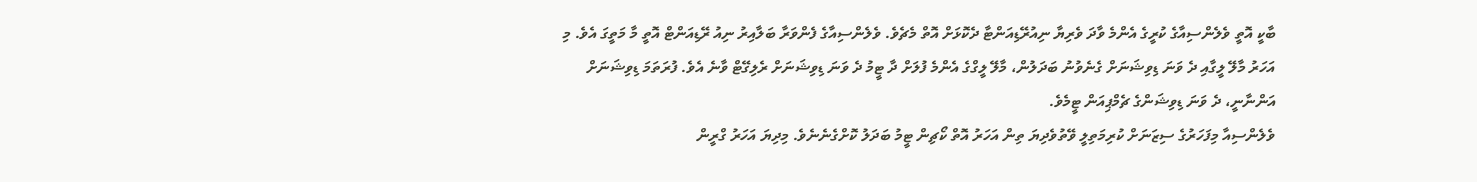ބާކީ އޮތީ ވެލެންސިއާގެ ކުރީގެ އެންމެ ވާދަ ވެރިޔާ ނިއުރޭޑިއަންޓާ ދެކޮޅަށް އޮތް މެޗެވެ. ވެލެންސިއާގެ ފެންވަރާ ބަލާއިރު ނިއު ރޭޑިއަންޓް އޮތީ މާ މަތީގަ އެވެ. މި އަހަރު މާލޭ ލީގާއި ދެ ވަނަ ޑިވިޝަނަށް ގެނެވުނު ބަދަލުން، މާލޭ ލީގްގެ އެންމެ ފުލަށް ދާ ޓީމު ދެ ވަނަ ޑިވިޝަނަށް ރެލިގޭޓް ވާނެ އެވެ. ފުރަތަމަ ޑިވިޝަނަށް އަންނާނީ، ދެ ވަނަ ޑިވިޝަންގެ ޗެމްޕިއަން ޓީމެވެ.
ވެލެންސިއާ މިފަހަރުގެ ސިޒަނަށް ކުރިމަތިލީ ވޭތުވެދިޔަ ތިން އަހަރު އޮތް ކޯޗިން ޓީމު ބަދަލު ކޮށްގެނެނެވެ. މިދިޔަ އަހަރު ގްރީން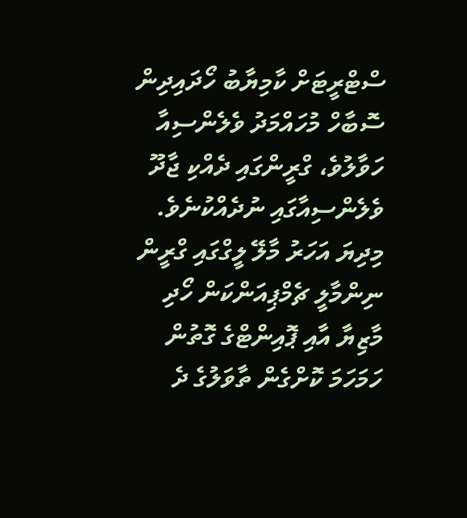ސްޓްރީޓަށް ކާމިޔާބު ހޯދައިދިން ސޮބާހް މުހައްމަދު ވެލެންސިއާ ހަވާލުވެ، ގްރީންގައި ދެއްކި ޖާދޫ ވެލެންސިއާގައި ނުދެއްކުނެވެ. މިދިޔަ އަހަރު މާލޭ ލީގްގައި ގްރީން ނިންމާލީ ޗެމްޕިއަންކަން ހޯދި މާޒިޔާ އާއި ޕޮއިންޓްގެ ގޮތުން ހަމަހަމަ ކޮށްގެން ތާވަލުގެ ދެ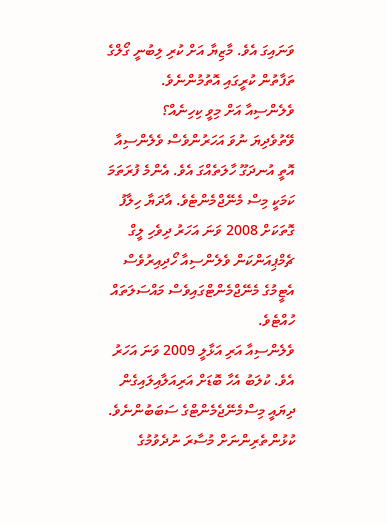ވަނައިގަ އެވެ. މާޒިޔާ އަށް ކުރި ލިބުނީ ގޯލްގެ ތަފާތުން ކުރީގައި އޮތުމުންނެވެ.
ވެލެންސިއާ އަށް މިވީ ކިހިނެއް؟
ވޭތުވެދިޔަ ނުވަ އަހަރުންވެސް ވެލެންސިއާ އޮތީ އުނދަގޫ ހާލަތެއްގަ އެވެ. އެންމެ ފުރަތަމަ ކަމަކީ މިސް މެނޭޖްމެންޓެވެ. އާދަޔާ ހިލާފު ގޮތަކަށް 2008 ވަނަ އަހަރު ދިވެހި ލީގް ޗެމްޕިއަންކަން ވެލެންސިއާ ހޯދިއިރުވެސް އެޓީމުގެ މެނޭޖްމެންޓްގައިވެސް މައްސަލަތައް ހުއްޓެވެ.
ވެލެންސިއާ އަރި އަޅާލީ 2009 ވަނަ އަހަރު އެވެ. ކުލަބު އެހާ ބޮޑަށް އަރިއަލާއިލައިގެން ދިޔައީ މިސްމެނޭޖެމެންޓްގެ ސަބަބުންނެވެ. ކުޅުންތެރިންނަށް މުސާރަ ނުދެވުމުގެ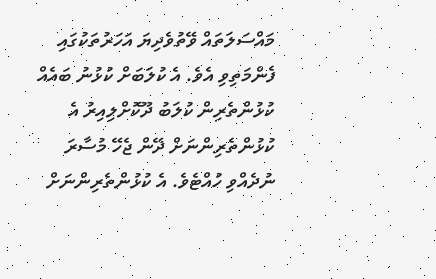މައްސަލަތައް ވޭތުވެދިޔަ އަހަރުތަކުގައި ފެންމަތިވި އެވެ. އެ ކުލަބަށް ކުޅުނު ބައެއް ކުޅުންތެރިން ކުލަބު ދޫކޮށްލިއިރު އެ ކުޅުންތެރިންނަށް ދޭން ޖެހޭ މުސާރަ ނުދެއްވި ހުއްޓެވެ. އެ ކުޅުންތެރިންނަށް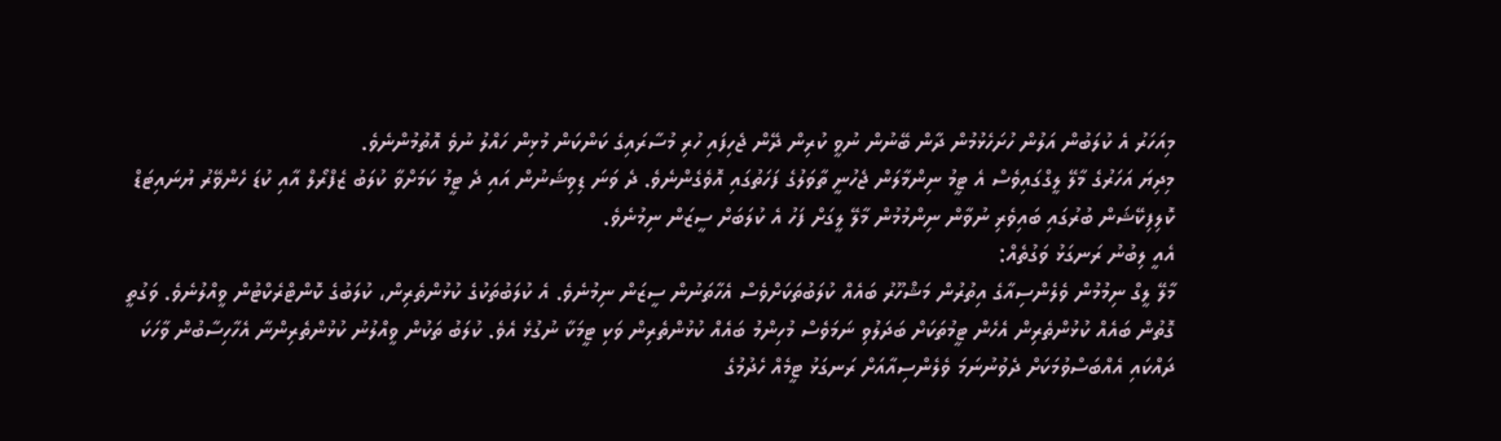މިއަހަރު އެ ކުލަބުން އަލުން ހުށަހެޅުމުން ދާން ބޭނުން ނުވީ ކުރިން ދޭން ޖެހިފައި ހުރި މުސާރައިގެ ކަންކަން މުޅިން ހައްލު ނުވެ އޮތުމުންނެވެ.
މިދިޔަ އަހަރުގެ މާލޭ ލީގްގައިވެސް އެ ޓީމު ނިންމާލަން ޖެހުނީ ތާވަލުގެ ފަހަތުގައި އޮވެގެންނެވެ. ދެ ވަނަ ޑިވިޝަނުން އައި ދެ ޓީމު ކަމަށްވާ ކުލަބު ޒެފްރޯލް އާއި ކުޑަ ހެންވޭރު ޔުނައިޓަޑް ކޮލިފިކޭޝަން ބުރުގައި ބައިވެރި ނުވާން ނިންމުމުން މާލޭ ލީގަށް ފަހު އެ ކުލަބަށް ސީޒަން ނިމުނެވެ.
އެއީ ލިބުނު ރަނގަޅު ވަގުތެއް:
މާލޭ ލީގް ނިމުމުން ވެލެންސިއާގެ އިތުރުން މަޝްހޫރު ބައެއް ކުލަބުތަކަށްވެސް އެހާތަނުން ސީޒަން ނިމުނެވެ. އެ ކުލަބުތަކުގެ ކުޅުންތެރިން، ކުލަބުގެ ކޮންޓްރެކްޓުން ވީއްލުނެވެ. ވަގުތީ ގޮތުން ބައެއް ކުޅުންތެރިން އެހެން ޓީމުތަކަށް ބަދަލުވި ނަމަވެސް މުހިންމު ބައެއް ކުޅުންތެރިން ވަކި ޓީމަކާ ނުގުޅެ އެވެ. ކުލަބު ތަކުން ވީއްލުނު ކުޅުންތެރިންނާ އެހާހިސާބުން ވާހަކަ ދައްކައި އެއްބަސްވުމަކަށް ދެވުނުނަމަ ވެލެންސިއާއަށް ރަނގަޅު ޓީމެއް ހެދުމުގެ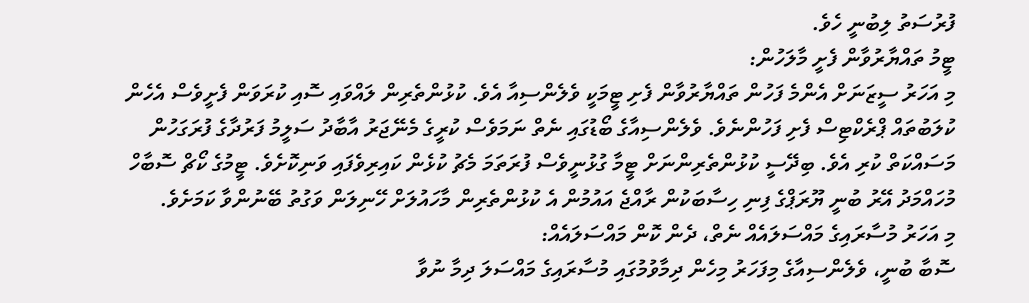ފުރުސަތު ލިބުނީ ހެވެ.
ޓީމު ތައްޔާރުވާން ފެށީ މާލަހުން:
މި އަހަރު ސީޒަނަށް އެންމެ ފަހުން ތައްޔާރުވާން ފެށި ޓީމަކީ ވެލެންސިއާ އެވެ. ކުޅުންތެރިން ލައްވައި ސޮއި ކުރަވަން ފެށީވެސް އެހެން ކުލަބުތައް ޕްރެކްޓިސް ފެށި ފަހުންނެވެ. ވެލެންސިއާގެ ބޯޑުގައި ނެތް ނަމަވެސް ކުރީގެ މެނޭޖަރު އާބާދު ސަލީމު ފަރުދާގެ ފުރަގަހުން މަސައްކަތް ކުރި އެވެ. ބިދޭސީ ކުޅުންތެރިންނަށް ޓީމާ ގުޅުނީވެސް ފުރަތަމަ މެޗު ކުޅެން ކައިރިވެފައި ވަނިކޮށެވެ. ޓީމުގެ ކޯޗް ސޮބާހް މުހައްމަދު އޭރު ބުނީ ޔޫރަޕްގެ ފިނި ހިސާބަކުން ރާއްޖެ އައުމުން އެ ކުޅުންތެރިން މާހައުލަށް ހޭނިލަން ވަގުތު ބޭނުންވާ ކަމަށެވެ.
މި އަހަރު މުސާރައިގެ މައްސަލައެއް ނެތް، ދެން ކޮން މައްސަލައެއް:
ސޮބާ ބުނީ، ވެލެންސިއާގެ މިފަހަރު މިހެން ދިމާވުމުގައި މުސާރައިގެ މައްސަލަ ދިމާ ނުވާ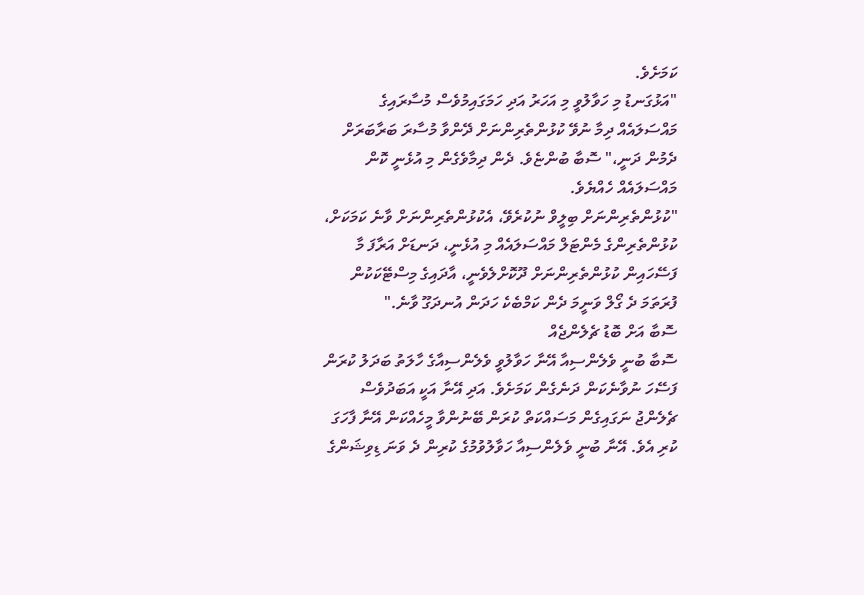ކަމަށެވެ.
"އަޅުގަނޑު މި ހަވާލުވީ މި އަހަރު އަދި ހަމަގައިމުވެސް މުސާރައިގެ މައްސަލައެއް ދިމާ ނުވޭ ކުޅުންތެރިންނަށް ދޭންވާ މުސާރަ ބަރާބަރަށް ދެމުން ދަނީ،" ސޮބާ ބުންޏެވެ. ދެން ދިމާވެގެން މި އުޅެނީ ކޮން މައްސަލައެއް ހެއްޔެވެ.
"ކުޅުންތެރިންނަށް ބިލީވް ނުކުރެވޭ، އެކުޅުންތެރިންނަށް ވާނެ ކަމަކަށް، ކުޅުންތެރިންގެ މެންޓަލް މައްސަލައެއް މި އުޅެނީ، ދަނޑަށް އަރާފަ މާ ފަސޭހައިން ކުޅުންތެރިންނަށް ދޫކޮށްލެވެނީ، އާދައިގެ މިސްޓޭކަކުން ފުރަތަމަ ދެ ގޯލް ވަނީމަ ދެން ކަމްބެކެ ހަދަން އުނދަގޫ ވާނެ."
ސޮބާ އަށް ބޮޑު ޗެލެންޖެއް
ސޮބާ ބުނީ ވެލެންސިއާ އޭނާ ހަވާލުވީ ވެލެންސިއާގެ ހާލަތު ބަދަލު ކުރަން ފަސޭހަ ނުވާނެކަން ދަނެގެން ކަމަށެވެ. އަދި އޭނާ އަކީ އަބަދުވެސް ޗެލެންޖު ނަގައިގެން މަސައްކަތް ކުރަން ބޭނުންވާ މީހެއްކަން އޭނާ ފާހަގަ ކުރި އެވެ. އޭނާ ބުނީ ވެލެންސިއާ ހަވާލުވުމުގެ ކުރިން ދެ ވަނަ ޑިވިޝަންގެ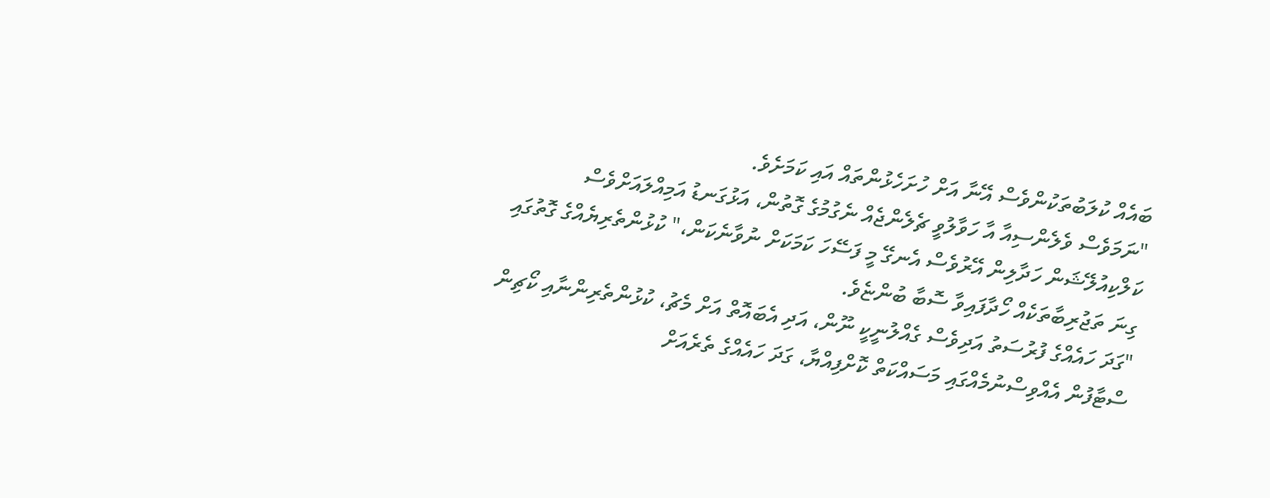ބައެއް ކުލަބުތަކުންވެސް އޭނާ އަށް ހުށަހެޅުންތައް އައި ކަމަށެވެ.
"ނަމަވެސް ވެލެންސިއާ އާ ހަވާލުވީ ޗެލެންޖެއް ނެގުމުގެ ގޮތުން، އަޅުގަނޑު އަމިއްލައަށްވެސް ކަލްކިއުލޭޝަން ހަދާލިން އޭރުވެސް އެނގޭ މީ ފަސޭހަ ކަމަކަށް ނުވާނެކަން،" ކުޅުންތެރިޔެއްގެ ގޮތުގައި ގިނަ ތަޖުރިބާތަކެއް ހޯދާފައިވާ ސޮބާ ބުންޏެވެ.
"ގަދަ ހައެއްގެ ފުރުސަތު އަދިވެސް ގެއްލުނީކީ ނޫން، އަދި އެބައޮތް އަށް މެޗު، ކުޅުންތެރިންނާއި ކޯޗިން ސްޓާފުން އެއްވިސްނުމެއްގައި މަސައްކަތް ކޮށްފިއްޔާ، ގަދަ ހައެއްގެ ތެރެއަށް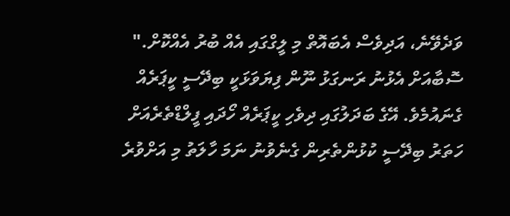ވަދެވޭނެ، އަދިވެސް އެބައޮތް މި ލީގްގައި އެއް ބުރު އެއްކޮށް."
ސޮބާއަށް އެޅުނު ރަނގަޅު ނޫން ފިޔަވަޅަކީ ބިދޭސީ ކީޕަރެއް ގެނައުމެވެ. އޭގެ ބަދަލުގައި ދިވެހި ކީޕަރެއް ހޯދައި ފީލްޑްތެރެއަށް ހަތަރު ބިދޭސީ ކުޅުންތެރިން ގެނެވުނު ނަމަ ހާލަތު މި އަށްވުރެ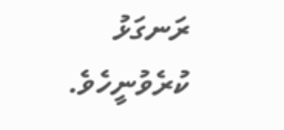ރަނގަޅު ކުރެވުނީހެވެ.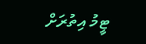ޓީމު އިތުރަށް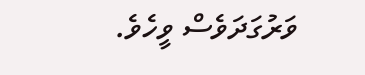ވަރުގަދަވެސް ވީހެވެ.